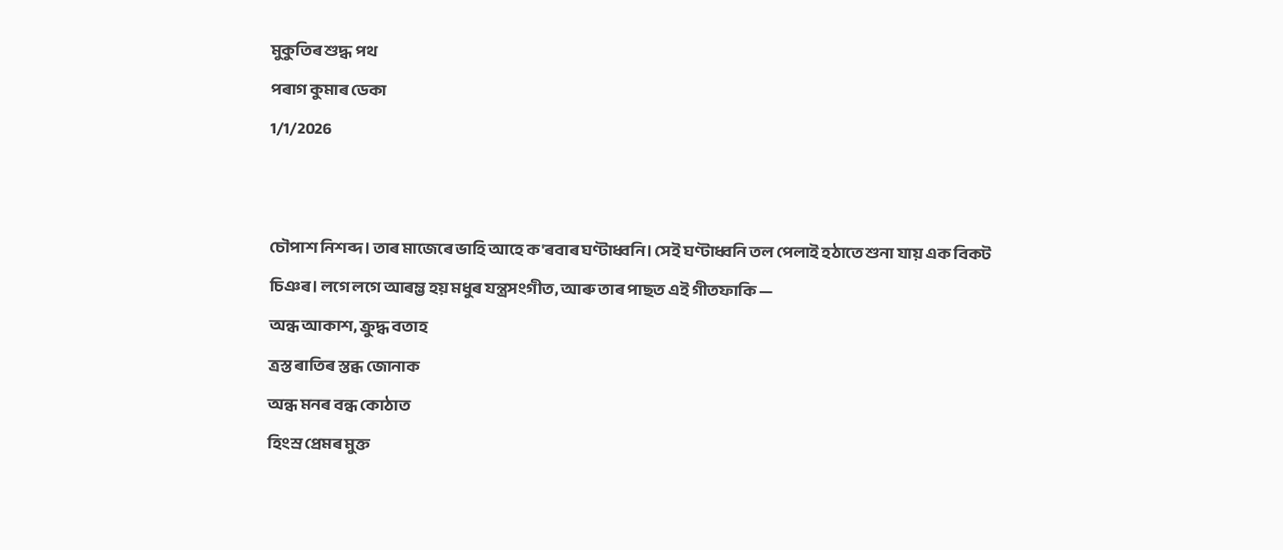মুকুতিৰ শুদ্ধ পথ
পৰাগ কুমাৰ ডেকা
1/1/2026


চৌপাশ নিশব্দ। তাৰ মাজেৰে ভাহি আহে ক'ৰবাৰ ঘণ্টাধ্বনি। সেই ঘণ্টাধ্বনি তল পেলাই হঠাতে শুনা যায় এক বিকট চিঞৰ। লগে লগে আৰম্ভ হয় মধুৰ যন্ত্ৰসংগীত, আৰু তাৰ পাছত এই গীতফাকি —
অন্ধ আকাশ, ক্ৰুদ্ধ বতাহ
ত্ৰস্ত ৰাতিৰ স্তব্ধ জোনাক
অন্ধ মনৰ বন্ধ কোঠাত
হিংস্ৰ প্ৰেমৰ মুক্ত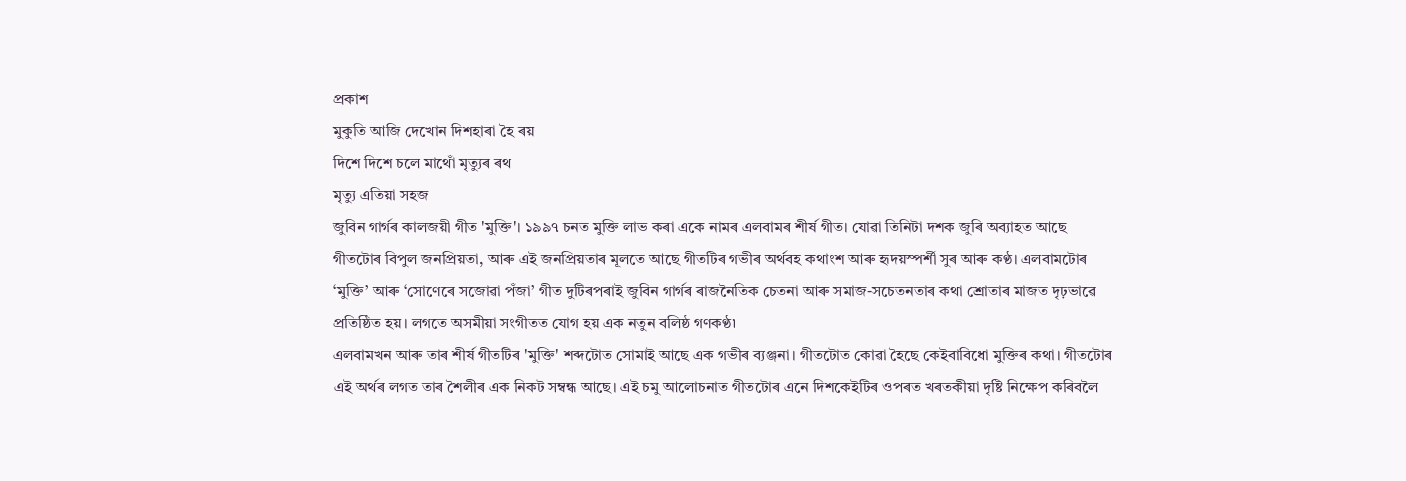প্ৰকাশ
মুকুতি আজি দেখোন দিশহাৰা হৈ ৰয়
দিশে দিশে চলে মাথোঁ মৃত্যুৰ ৰথ
মৃত্যু এতিয়া সহজ
জুবিন গাৰ্গৰ কালজয়ী গীত 'মুক্তি'। ১৯৯৭ চনত মুক্তি লাভ কৰা একে নামৰ এলবামৰ শীৰ্ষ গীত। যোৱা তিনিটা দশক জুৰি অব্যাহত আছে গীতটোৰ বিপুল জনপ্ৰিয়তা, আৰু এই জনপ্ৰিয়তাৰ মূলতে আছে গীতটিৰ গভীৰ অৰ্থবহ কথাংশ আৰু হৃদয়স্পৰ্শী সুৰ আৰু কণ্ঠ। এলবামটোৰ ‘মুক্তি’ আৰু ‘সোণেৰে সজোৱা পঁজা’ গীত দুটিৰপৰাই জুবিন গাৰ্গৰ ৰাজনৈতিক চেতনা আৰু সমাজ-সচেতনতাৰ কথা শ্ৰোতাৰ মাজত দৃঢ়ভাৱে প্ৰতিষ্ঠিত হয়। লগতে অসমীয়া সংগীতত যোগ হয় এক নতুন বলিষ্ঠ গণকণ্ঠ৷
এলবামখন আৰু তাৰ শীৰ্ষ গীতটিৰ 'মুক্তি' শব্দটোত সোমাই আছে এক গভীৰ ব্যঞ্জনা। গীতটোত কোৱা হৈছে কেইবাবিধো মুক্তিৰ কথা। গীতটোৰ এই অৰ্থৰ লগত তাৰ শৈলীৰ এক নিকট সম্বন্ধ আছে। এই চমু আলোচনাত গীতটোৰ এনে দিশকেইটিৰ ওপৰত খৰতকীয়া দৃষ্টি নিক্ষেপ কৰিবলৈ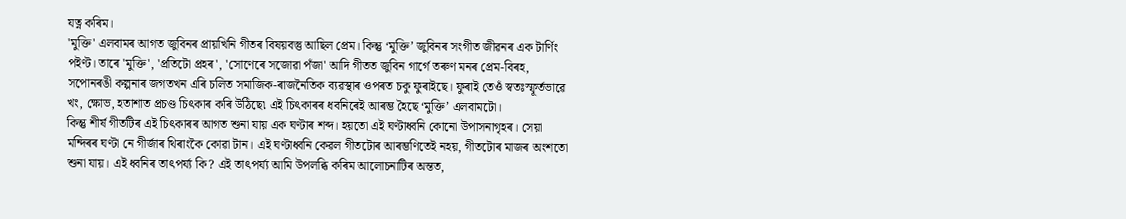যত্ন কৰিম।
'মুক্তি' এলবামৰ আগত জুবিনৰ প্ৰায়খিনি গীতৰ বিষয়বস্তু আছিল প্ৰেম। কিন্তু ‘মুক্তি’ জুবিনৰ সংগীত জীৱনৰ এক টাৰ্ণিং পইণ্ট। তাৰে 'মুক্তি', 'প্ৰতিটো প্ৰহৰ', 'সোণেৰে সজোৱা পঁজা' আদি গীতত জুবিন গাৰ্গে তৰুণ মনৰ প্ৰেম-বিৰহ, সপোনৰঙী কল্পনাৰ জগতখন এৰি চলিত সমাজিক-ৰাজনৈতিক ব্যৱস্থাৰ ওপৰত চকু ফুৰাইছে। ফুৰাই তেওঁ স্বতঃস্ফূৰ্তভাৱে খং, ক্ষোভ, হতাশাত প্ৰচণ্ড চিৎকাৰ কৰি উঠিছে৷ এই চিৎকাৰৰ ধবনিৰেই আৰম্ভ হৈছে ‘মুক্তি’ এলবামটো।
কিন্তু শীৰ্ষ গীতটিৰ এই চিৎকাৰৰ আগত শুনা যায় এক ঘণ্টাৰ শব্দ। হয়তো এই ঘণ্টাধ্বনি কোনো উপাসনাগৃহৰ। সেয়া মন্দিৰৰ ঘণ্টা নে গীৰ্জাৰ থিৰাংকৈ কোৱা টান। এই ঘণ্টাধ্বনি কেৱল গীতটোৰ আৰম্ভণিতেই নহয়, গীতটোৰ মাজৰ অংশতো শুনা যায়। এই ধ্বনিৰ তাৎপৰ্য্য কি? এই তাৎপৰ্য্য আমি উপলব্ধি কৰিম আলোচনাটিৰ অন্তত,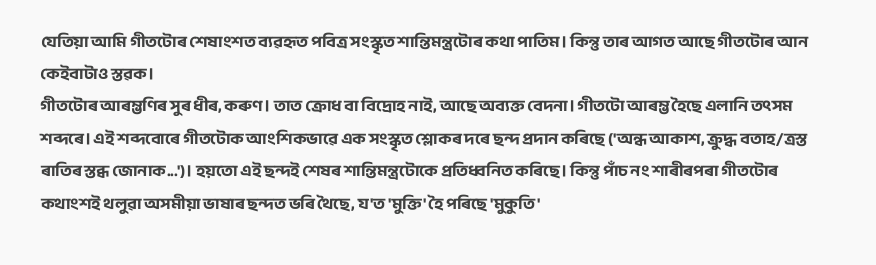যেতিয়া আমি গীতটোৰ শেষাংশত ব্যৱহৃত পবিত্ৰ সংস্কৃত শান্তিমন্ত্ৰটোৰ কথা পাতিম। কিন্তু তাৰ আগত আছে গীতটোৰ আন কেইবাটাও স্তৱক।
গীতটোৰ আৰম্ভণিৰ সুৰ ধীৰ, কৰুণ। তাত ক্ৰোধ বা বিদ্ৰোহ নাই, আছে অব্যক্ত বেদনা। গীতটো আৰম্ভ হৈছে এলানি তৎসম শব্দৰে। এই শব্দবোৰে গীতটোক আংশিকভাৱে এক সংস্কৃত শ্লোকৰ দৰে ছন্দ প্ৰদান কৰিছে ('অন্ধ আকাশ, ক্ৰুদ্ধ বতাহ/ত্ৰস্ত ৰাতিৰ স্তব্ধ জোনাক...')। হয়তো এই ছন্দই শেষৰ শান্তিমন্ত্ৰটোকে প্ৰতিধ্বনিত কৰিছে। কিন্তু পাঁচ নং শাৰীৰপৰা গীতটোৰ কথাংশই থলুৱা অসমীয়া ভাষাৰ ছন্দত ভৰি থৈছে, য'ত 'মুক্তি' হৈ পৰিছে 'মুকুতি'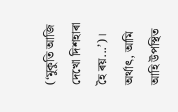(‘মুকুতি আজি দেখো দিশহাৰা হৈ ৰয়...’)। অৰ্থাৎ, আমি আহি উপস্থিত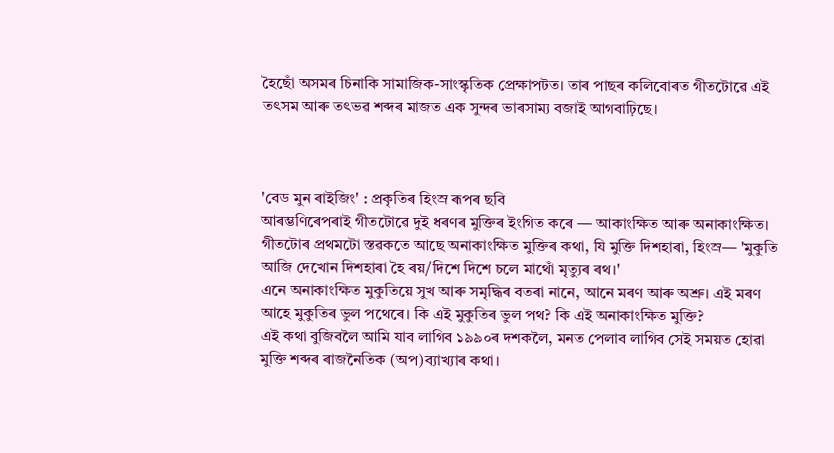হৈছোঁ অসমৰ চিনাকি সামাজিক-সাংস্কৃতিক প্ৰেক্ষাপটত। তাৰ পাছৰ কলিবোৰত গীতটোৱে এই তৎসম আৰু তৎভৱ শব্দৰ মাজত এক সুন্দৰ ভাৰসাম্য বজাই আগবাঢ়িছে।



'বেড মুন ৰাইজিং' : প্ৰকৃতিৰ হিংস্ৰ ৰূপৰ ছবি
আৰম্ভণিৰেপৰাই গীতটোৱে দুই ধৰণৰ মুক্তিৰ ইংগিত কৰে — আকাংক্ষিত আৰু অনাকাংক্ষিত। গীতটোৰ প্ৰথমটো স্তৱকতে আছে অনাকাংক্ষিত মুক্তিৰ কথা, যি মুক্তি দিশহাৰা, হিংস্ৰ— 'মুকুতি আজি দেখোন দিশহাৰা হৈ ৰয়/দিশে দিশে চলে মাথোঁ মৃত্যুৰ ৰথ।'
এনে অনাকাংক্ষিত মুকুতিয়ে সুখ আৰু সমৃদ্ধিৰ বতৰা নানে, আনে মৰণ আৰু অশ্ৰু। এই মৰণ আহে মুকুতিৰ ভুল পথেৰে। কি এই মুকুতিৰ ভুল পথ? কি এই অনাকাংক্ষিত মুক্তি?
এই কথা বুজিবলৈ আমি যাব লাগিব ১৯৯০ৰ দশকলৈ, মনত পেলাব লাগিব সেই সময়ত হোৱা মুক্তি শব্দৰ ৰাজনৈতিক (অপ)ব্যাখ্যাৰ কথা।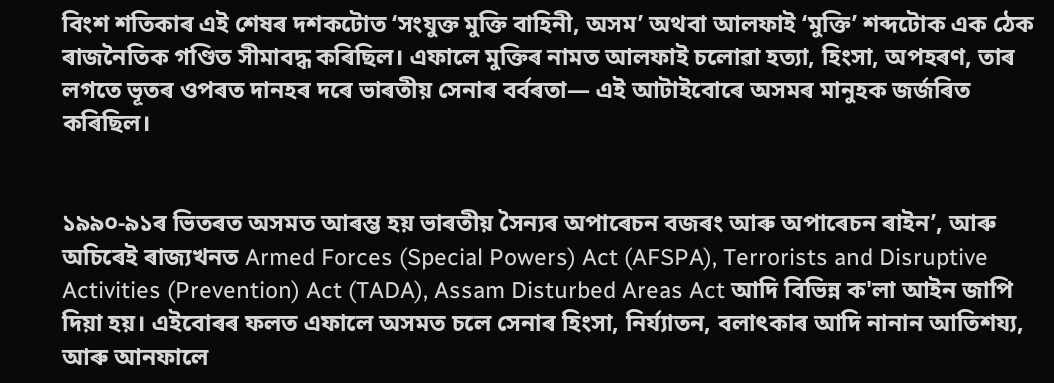বিংশ শতিকাৰ এই শেষৰ দশকটোত ‘সংযুক্ত মুক্তি বাহিনী, অসম’ অথবা আলফাই ‘মুক্তি’ শব্দটোক এক ঠেক ৰাজনৈতিক গণ্ডিত সীমাবদ্ধ কৰিছিল। এফালে মুক্তিৰ নামত আলফাই চলোৱা হত্যা, হিংসা, অপহৰণ, তাৰ লগতে ভূতৰ ওপৰত দানহৰ দৰে ভাৰতীয় সেনাৰ বৰ্বৰতা— এই আটাইবোৰে অসমৰ মানুহক জৰ্জৰিত কৰিছিল।


১৯৯০-৯১ৰ ভিতৰত অসমত আৰম্ভ হয় ভাৰতীয় সৈন্যৰ অপাৰেচন বজৰং আৰু অপাৰেচন ৰাইন’, আৰু অচিৰেই ৰাজ্যখনত Armed Forces (Special Powers) Act (AFSPA), Terrorists and Disruptive Activities (Prevention) Act (TADA), Assam Disturbed Areas Act আদি বিভিন্ন ক'লা আইন জাপি দিয়া হয়। এইবোৰৰ ফলত এফালে অসমত চলে সেনাৰ হিংসা, নিৰ্য্যাতন, বলাৎকাৰ আদি নানান আতিশয্য, আৰু আনফালে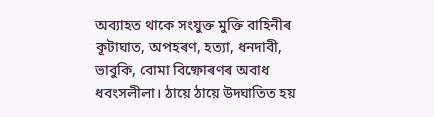অব্যাহত থাকে সংযুক্ত মুক্তি বাহিনীৰ কূটাঘাত, অপহৰণ, হত্যা, ধনদাবী, ভাবুকি, বোমা বিষ্ফোৰণৰ অবাধ ধবংসলীলা। ঠায়ে ঠায়ে উদ্ঘাতিত হয়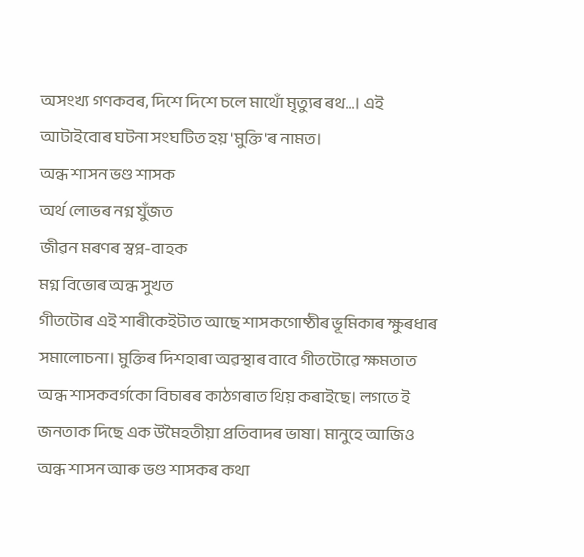অসংখ্য গণকবৰ, দিশে দিশে চলে মাথোঁ মৃত্যুৰ ৰথ...। এই আটাইবোৰ ঘটনা সংঘটিত হয় 'মুক্তি'ৰ নামত।
অন্ধ শাসন ভণ্ড শাসক
অৰ্থ লোভৰ নগ্ন যুঁজত
জীৱন মৰণৰ স্বপ্ন-বাহক
মগ্ন বিভোৰ অন্ধ সুখত
গীতটোৰ এই শাৰীকেইটাত আছে শাসকগোষ্ঠীৰ ভূমিকাৰ ক্ষুৰধাৰ সমালোচনা। মুক্তিৰ দিশহাৰা অৱস্থাৰ বাবে গীতটোৱে ক্ষমতাত অন্ধ শাসকবৰ্গকো বিচাৰৰ কাঠগৰাত থিয় কৰাইছে। লগতে ই জনতাক দিছে এক উমৈহতীয়া প্ৰতিবাদৰ ভাষা। মানুহে আজিও অন্ধ শাসন আৰু ভণ্ড শাসকৰ কথা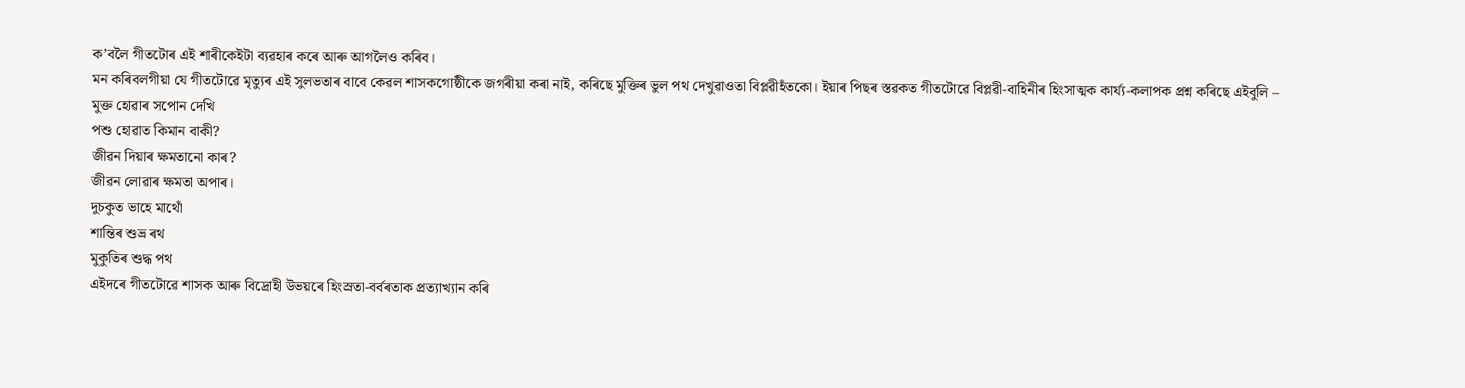ক’বলৈ গীতটোৰ এই শাৰীকেইটা ব্যৱহাৰ কৰে আৰু আগলৈও কৰিব।
মন কৰিবলগীয়া যে গীতটোৱে মৃত্যুৰ এই সুলভতাৰ বাবে কেৱল শাসকগোষ্ঠীকে জগৰীয়া কৰা নাই, কৰিছে মুক্তিৰ ভুল পথ দেখুৱাওতা বিপ্লৱীহঁতকো। ইয়াৰ পিছৰ স্তৱকত গীতটোৱে বিপ্লৱী-বাহিনীৰ হিংসাত্মক কাৰ্য্য-কলাপক প্ৰশ্ন কৰিছে এইবুলি –
মুক্ত হোৱাৰ সপোন দেখি
পশু হোৱাত কিমান বাকী?
জীৱন দিয়াৰ ক্ষমতানো কাৰ?
জীৱন লোৱাৰ ক্ষমতা অপাৰ।
দুচকুত ভাহে মাথোঁ
শান্তিৰ শুভ্ৰ ৰথ
মুকুতিৰ শুদ্ধ পথ
এইদৰে গীতটোৱে শাসক আৰু বিদ্ৰোহী উভয়ৰে হিংস্ৰতা-বৰ্বৰতাক প্ৰত্যাখ্যান কৰি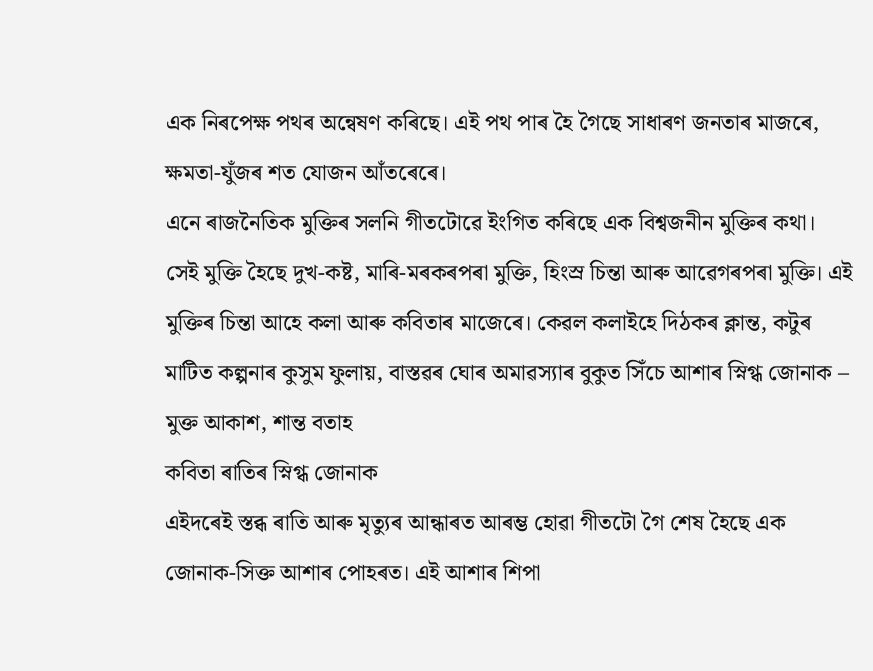এক নিৰপেক্ষ পথৰ অন্বেষণ কৰিছে। এই পথ পাৰ হৈ গৈছে সাধাৰণ জনতাৰ মাজৰে, ক্ষমতা-যুঁজৰ শত যোজন আঁতৰেৰে।
এনে ৰাজনৈতিক মুক্তিৰ সলনি গীতটোৱে ইংগিত কৰিছে এক বিশ্বজনীন মুক্তিৰ কথা। সেই মুক্তি হৈছে দুখ-কষ্ট, মাৰি-মৰকৰপৰা মুক্তি, হিংস্ৰ চিন্তা আৰু আৱেগৰপৰা মুক্তি। এই মুক্তিৰ চিন্তা আহে কলা আৰু কবিতাৰ মাজেৰে। কেৱল কলাইহে দিঠকৰ ক্লান্ত, কটুৰ মাটিত কল্পনাৰ কুসুম ফুলায়, বাস্তৱৰ ঘোৰ অমাৱস্যাৰ বুকুত সিঁচে আশাৰ স্নিগ্ধ জোনাক –
মুক্ত আকাশ, শান্ত বতাহ
কবিতা ৰাতিৰ স্নিগ্ধ জোনাক
এইদৰেই স্তব্ধ ৰাতি আৰু মৃত্যুৰ আন্ধাৰত আৰম্ভ হোৱা গীতটো গৈ শেষ হৈছে এক জোনাক-সিক্ত আশাৰ পোহৰত। এই আশাৰ শিপা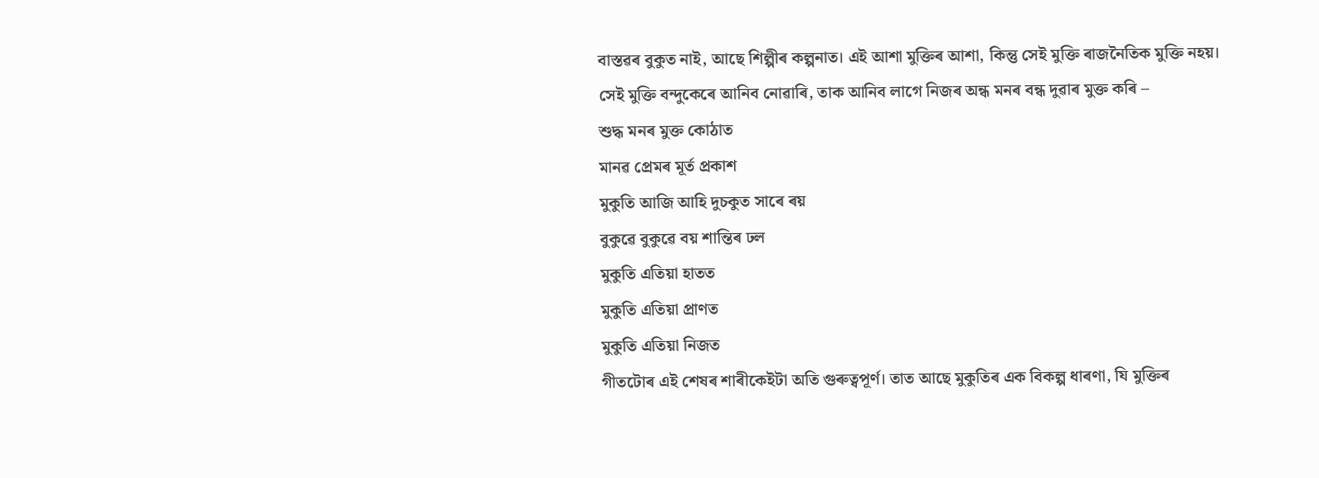বাস্তৱৰ বুকুত নাই, আছে শিল্পীৰ কল্পনাত। এই আশা মুক্তিৰ আশা, কিন্তু সেই মুক্তি ৰাজনৈতিক মুক্তি নহয়। সেই মুক্তি বন্দুকেৰে আনিব নোৱাৰি, তাক আনিব লাগে নিজৰ অন্ধ মনৰ বন্ধ দুৱাৰ মুক্ত কৰি –
শুদ্ধ মনৰ মুক্ত কোঠাত
মানৱ প্ৰেমৰ মূৰ্ত প্ৰকাশ
মুকুতি আজি আহি দুচকুত সাৰে ৰয়
বুকুৱে বুকুৱে বয় শান্তিৰ ঢল
মুকুতি এতিয়া হাতত
মুকুতি এতিয়া প্ৰাণত
মুকুতি এতিয়া নিজত
গীতটোৰ এই শেষৰ শাৰীকেইটা অতি গুৰুত্বপূৰ্ণ। তাত আছে মুকুতিৰ এক বিকল্প ধাৰণা, যি মুক্তিৰ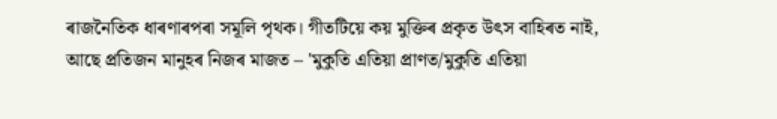ৰাজনৈতিক ধাৰণাৰপৰা সমূলি পৃথক। গীতটিয়ে কয় মুক্তিৰ প্ৰকৃত উৎস বাহিৰত নাই, আছে প্ৰতিজন মানুহৰ নিজৰ মাজত – 'মুকুতি এতিয়া প্ৰাণত/মুকুতি এতিয়া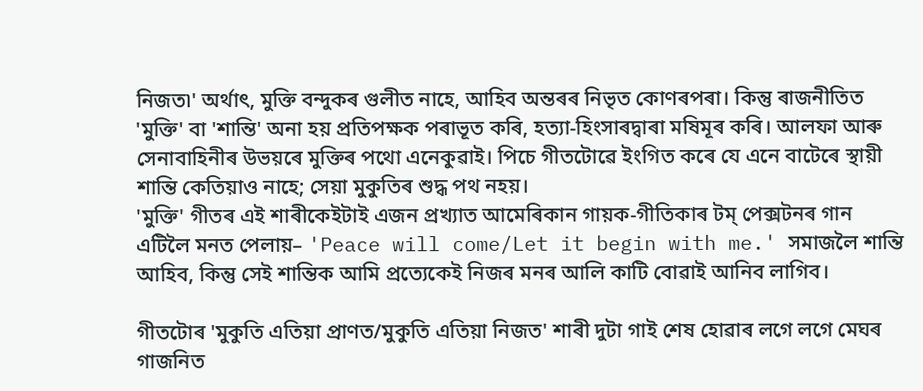নিজত৷' অৰ্থাৎ, মুক্তি বন্দুকৰ গুলীত নাহে, আহিব অন্তৰৰ নিভৃত কোণৰপৰা। কিন্তু ৰাজনীতিত 'মুক্তি' বা 'শান্তি' অনা হয় প্ৰতিপক্ষক পৰাভূত কৰি, হত্যা-হিংসাৰদ্বাৰা মষিমূৰ কৰি। আলফা আৰু সেনাবাহিনীৰ উভয়ৰে মুক্তিৰ পথো এনেকুৱাই। পিচে গীতটোৱে ইংগিত কৰে যে এনে বাটেৰে স্থায়ী শান্তি কেতিয়াও নাহে; সেয়া মুকুতিৰ শুদ্ধ পথ নহয়।
'মুক্তি' গীতৰ এই শাৰীকেইটাই এজন প্ৰখ্যাত আমেৰিকান গায়ক-গীতিকাৰ টম্ পেক্সটনৰ গান এটিলৈ মনত পেলায়– 'Peace will come/Let it begin with me.' সমাজলৈ শান্তি আহিব, কিন্তু সেই শান্তিক আমি প্ৰত্যেকেই নিজৰ মনৰ আলি কাটি বোৱাই আনিব লাগিব।

গীতটোৰ 'মুকুতি এতিয়া প্ৰাণত/মুকুতি এতিয়া নিজত' শাৰী দুটা গাই শেষ হোৱাৰ লগে লগে মেঘৰ গাজনিত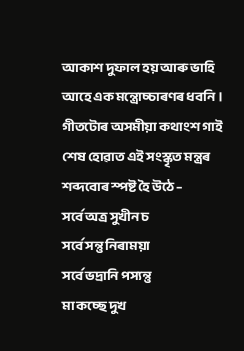আকাশ দুফাল হয় আৰু ভাহি আহে এক মন্ত্ৰোচ্চাৰণৰ ধবনি। গীতটোৰ অসমীয়া কথাংশ গাই শেষ হোৱাত এই সংস্কৃত মন্ত্ৰৰ শব্দবোৰ স্পষ্ট হৈ উঠে –
সৰ্বে অত্ৰ সুখীন চ
সৰ্বে সন্তু নিৰাময়া
সৰ্বে ভদ্ৰানি পস্যন্তু
মা কচ্ছে দুখ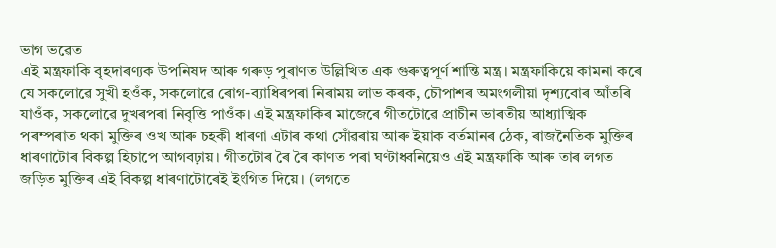ভাগ ভৱেত
এই মন্ত্ৰফাকি বৃহদাৰণ্যক উপনিষদ আৰু গৰুড় পুৰাণত উল্লিখিত এক গুৰুত্বপূৰ্ণ শান্তি মন্ত্ৰ। মন্ত্ৰফাকিয়ে কামনা কৰে যে সকলোৱে সুখী হওঁক, সকলোৱে ৰোগ-ব্যাধিৰপৰা নিৰাময় লাভ কৰক, চৌপাশৰ অমংগলীয়া দৃশ্যবোৰ আঁতৰি যাওঁক, সকলোৱে দুখৰপৰা নিবৃত্তি পাওঁক। এই মন্ত্ৰফাকিৰ মাজেৰে গীতটোৱে প্ৰাচীন ভাৰতীয় আধ্যাত্মিক পৰম্পৰাত থকা মুক্তিৰ ওখ আৰু চহকী ধাৰণা এটাৰ কথা সোঁৱৰায় আৰু ইয়াক বৰ্তমানৰ ঠেক, ৰাজনৈতিক মুক্তিৰ ধাৰণাটোৰ বিকল্প হিচাপে আগবঢ়ায়। গীতটোৰ ৰৈ ৰৈ কাণত পৰা ঘণ্টাধ্বনিয়েও এই মন্ত্ৰফাকি আৰু তাৰ লগত জড়িত মুক্তিৰ এই বিকল্প ধাৰণাটোৰেই ইংগিত দিয়ে। (লগতে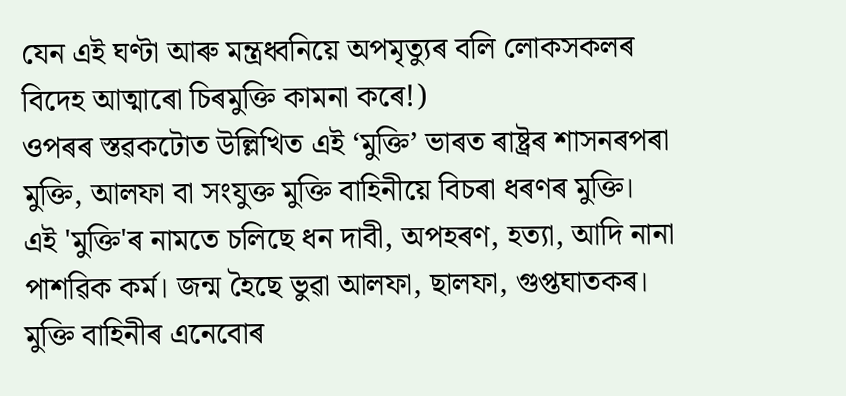যেন এই ঘণ্টা আৰু মন্ত্ৰধ্বনিয়ে অপমৃত্যুৰ বলি লোকসকলৰ বিদেহ আত্মাৰো চিৰমুক্তি কামনা কৰে!)
ওপৰৰ স্তৱকটোত উল্লিখিত এই ‘মুক্তি’ ভাৰত ৰাষ্ট্ৰৰ শাসনৰপৰা মুক্তি, আলফা বা সংযুক্ত মুক্তি বাহিনীয়ে বিচৰা ধৰণৰ মুক্তি। এই 'মুক্তি'ৰ নামতে চলিছে ধন দাবী, অপহৰণ, হত্যা, আদি নানা পাশৱিক কৰ্ম। জন্ম হৈছে ভুৱা আলফা, ছালফা, গুপ্তঘাতকৰ। মুক্তি বাহিনীৰ এনেবোৰ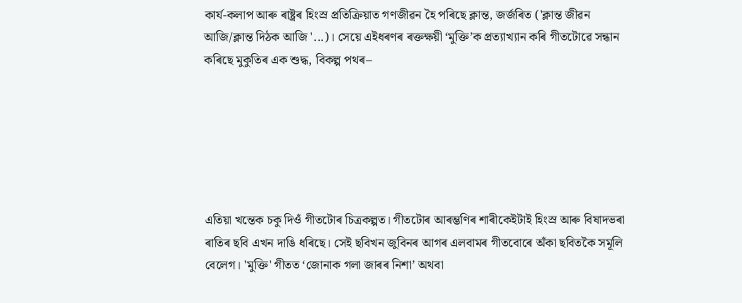কাৰ্য-কলাপ আৰু ৰাষ্ট্ৰৰ হিংস্ৰ প্ৰতিক্ৰিয়াত গণজীৱন হৈ পৰিছে ক্লান্ত, জৰ্জৰিত ('ক্লান্ত জীৱন আজি/ক্লান্ত দিঠক আজি'...)। সেয়ে এইধৰণৰ ৰক্তক্ষয়ী ‘মুক্তি’ক প্ৰত্যাখ্যান কৰি গীতটোৱে সন্ধান কৰিছে মুকুতিৰ এক শুদ্ধ, বিকল্প পথৰ–






এতিয়া খন্তেক চকু দিওঁ গীতটোৰ চিত্ৰকল্পত। গীতটোৰ আৰম্ভণিৰ শাৰীকেইটাই হিংস্ৰ আৰু বিষাদভৰা ৰাতিৰ ছবি এখন দাঙি ধৰিছে। সেই ছবিখন জুবিনৰ আগৰ এলবামৰ গীতবোৰে অঁকা ছবিতকৈ সমূলি বেলেগ। 'মুক্তি' গীতত ‘জোনাক গলা জাৰৰ নিশা’ অথবা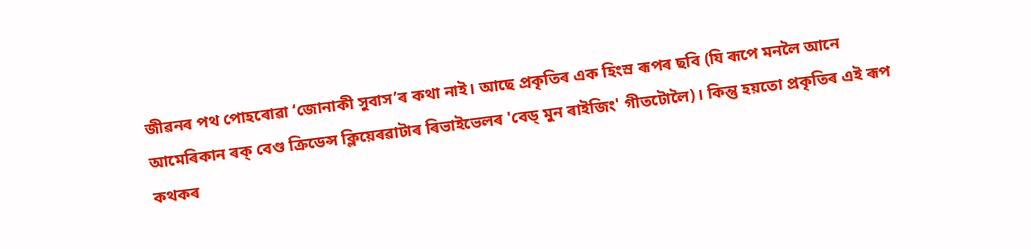জীৱনৰ পথ পোহৰোৱা ‘জোনাকী সুবাস’ৰ কথা নাই। আছে প্ৰকৃতিৰ এক হিংস্ৰ ৰূপৰ ছবি (যি ৰূপে মনলৈ আনে আমেৰিকান ৰক্ বেণ্ড ক্ৰিডেন্স ক্লিয়েৰৱাটাৰ ৰিভাইভেলৰ 'বেড্ মুন ৰাইজিং' গীতটোলৈ)। কিন্তু হয়তো প্ৰকৃতিৰ এই ৰূপ কথকৰ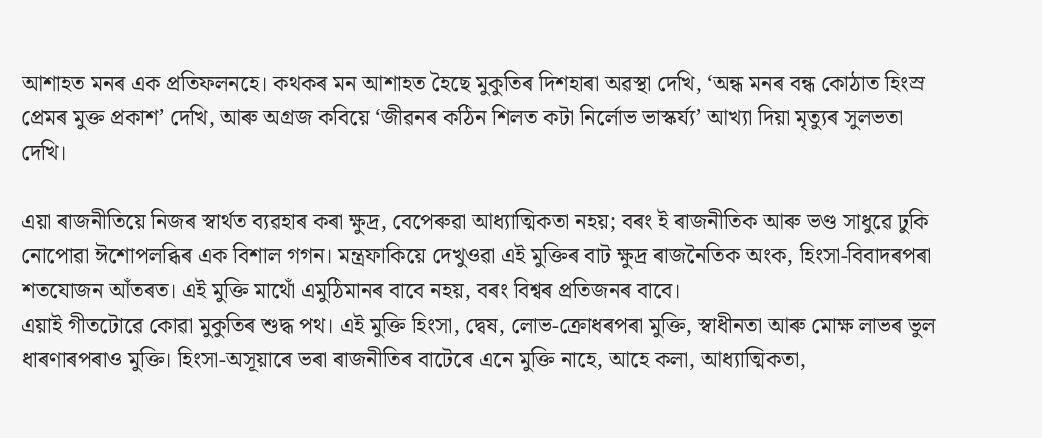আশাহত মনৰ এক প্ৰতিফলনহে। কথকৰ মন আশাহত হৈছে মুকুতিৰ দিশহাৰা অৱস্থা দেখি, ‘অন্ধ মনৰ বন্ধ কোঠাত হিংস্ৰ প্ৰেমৰ মুক্ত প্ৰকাশ’ দেখি, আৰু অগ্ৰজ কবিয়ে ‘জীৱনৰ কঠিন শিলত কটা নিৰ্লোভ ভাস্কৰ্য্য’ আখ্যা দিয়া মৃত্যুৰ সুলভতা দেখি।

এয়া ৰাজনীতিয়ে নিজৰ স্বাৰ্থত ব্যৱহাৰ কৰা ক্ষুদ্ৰ, বেপেৰুৱা আধ্যাত্মিকতা নহয়; বৰং ই ৰাজনীতিক আৰু ভণ্ড সাধুৱে ঢুকি নোপোৱা ঈশোপলব্ধিৰ এক বিশাল গগন। মন্ত্ৰফাকিয়ে দেখুওৱা এই মুক্তিৰ বাট ক্ষুদ্ৰ ৰাজনৈতিক অংক, হিংসা-বিবাদৰপৰা শতযোজন আঁতৰত। এই মুক্তি মাথোঁ এমুঠিমানৰ বাবে নহয়, বৰং বিশ্বৰ প্ৰতিজনৰ বাবে।
এয়াই গীতটোৱে কোৱা মুকুতিৰ শুদ্ধ পথ। এই মুক্তি হিংসা, দ্বেষ, লোভ-ক্ৰোধৰপৰা মুক্তি, স্বাধীনতা আৰু মোক্ষ লাভৰ ভুল ধাৰণাৰপৰাও মুক্তি। হিংসা-অসূয়াৰে ভৰা ৰাজনীতিৰ বাটেৰে এনে মুক্তি নাহে, আহে কলা, আধ্যাত্মিকতা,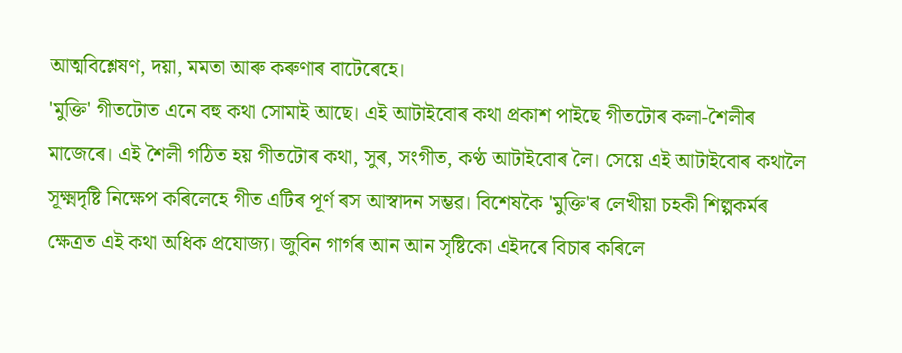আত্মবিশ্লেষণ, দয়া, মমতা আৰু কৰুণাৰ বাটেৰেহে।
'মুক্তি' গীতটোত এনে বহু কথা সোমাই আছে। এই আটাইবোৰ কথা প্ৰকাশ পাইছে গীতটোৰ কলা-শৈলীৰ মাজেৰে। এই শৈলী গঠিত হয় গীতটোৰ কথা, সুৰ, সংগীত, কণ্ঠ আটাইবোৰ লৈ। সেয়ে এই আটাইবোৰ কথালৈ সূক্ষ্মদৃষ্টি নিক্ষেপ কৰিলেহে গীত এটিৰ পূৰ্ণ ৰস আস্বাদন সম্ভৱ। বিশেষকৈ 'মুক্তি'ৰ লেখীয়া চহকী শিল্পকৰ্মৰ ক্ষেত্ৰত এই কথা অধিক প্ৰযোজ্য। জুবিন গাৰ্গৰ আন আন সৃষ্টিকো এইদৰে বিচাৰ কৰিলে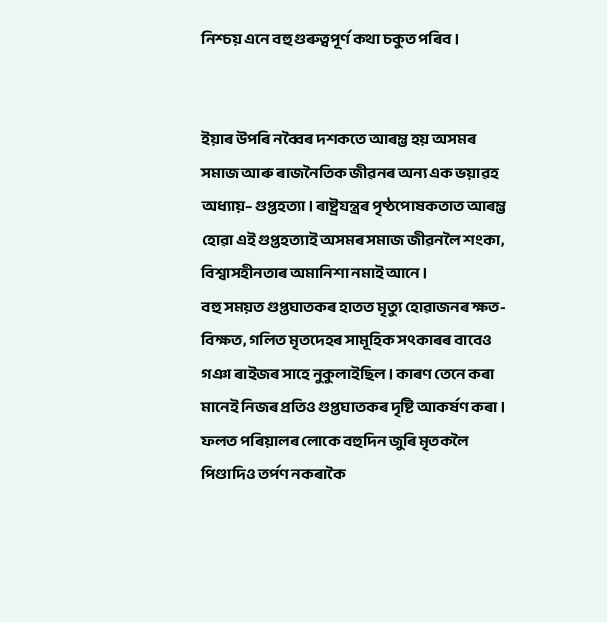নিশ্চয় এনে বহু গুৰুত্বপূৰ্ণ কথা চকুত পৰিব।


ইয়াৰ উপৰি নব্বৈৰ দশকতে আৰম্ভ হয় অসমৰ সমাজ আৰু ৰাজনৈতিক জীৱনৰ অন্য এক ভয়াৱহ অধ্যায়– গুপ্তহত্যা। ৰাষ্ট্ৰযন্ত্ৰৰ পৃষ্ঠপোষকতাত আৰম্ভ হোৱা এই গুপ্তহত্যাই অসমৰ সমাজ জীৱনলৈ শংকা, বিশ্বাসহীনতাৰ অমানিশা নমাই আনে।
বহু সময়ত গুপ্তঘাতকৰ হাতত মৃত্যু হোৱাজনৰ ক্ষত-বিক্ষত, গলিত মৃতদেহৰ সামূহিক সৎকাৰৰ বাবেও গঞা ৰাইজৰ সাহে নুকুলাইছিল। কাৰণ তেনে কৰা মানেই নিজৰ প্ৰতিও গুপ্তঘাতকৰ দৃষ্টি আকৰ্ষণ কৰা। ফলত পৰিয়ালৰ লোকে বহুদিন জুৰি মৃতকলৈ পিণ্ডাদিও তৰ্পণ নকৰাকৈ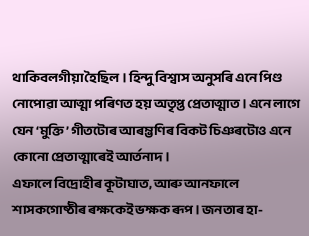থাকিবলগীয়া হৈছিল। হিন্দু বিশ্বাস অনুসৰি এনে পিণ্ড নোপোৱা আত্মা পৰিণত হয় অতৃপ্ত প্ৰেতাত্মাত। এনে লাগে যেন ‘মুক্তি’ গীতটোৰ আৰম্ভণিৰ বিকট চিঞৰটোও এনে কোনো প্ৰেতাত্মাৰেই আৰ্তনাদ।
এফালে বিদ্ৰোহীৰ কূটাঘাত, আৰু আনফালে শাসকগোষ্ঠীৰ ৰক্ষকেই ভক্ষক ৰূপ। জনতাৰ হা-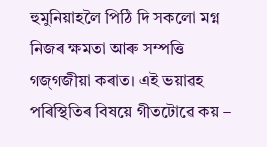হুমুনিয়াহলৈ পিঠি দি সকলো মগ্ন নিজৰ ক্ষমতা আৰু সম্পত্তি গজ্গজীয়া কৰাত। এই ভয়াৱহ পৰিস্থিতিৰ বিষয়ে গীতটোৱে কয় –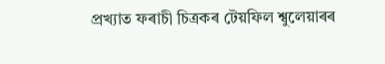প্ৰখ্যাত ফৰাচী চিত্ৰকৰ টেয়ফিল শ্বুলেয়াৰৰ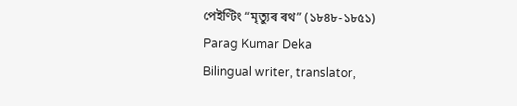পেইণ্টিং “মৃত্যুৰ ৰথ” (১৮৪৮-১৮৫১)
Parag Kumar Deka
Bilingual writer, translator,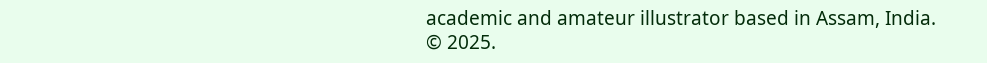academic and amateur illustrator based in Assam, India.
© 2025.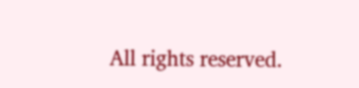All rights reserved.